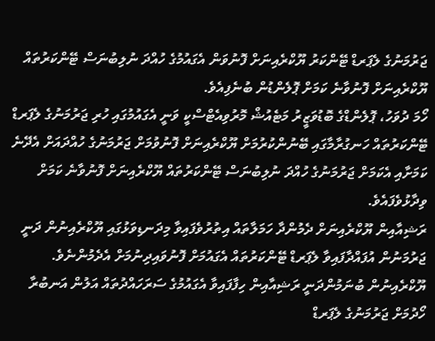ޖަރުމަނުގެ ލެޕަރޑް ޓޭންކަރު ޔޫކްރެއިނަށް ފޮނުވަން އެގައުމުގެ ހުއްދަ ނުލިބުނަސް ޓޭންކަރުތައް ޔޫކްރެއިނަށް ފޮނުވާނެ ކަމަށް ޕޮލެންޑުން ބުނެފިއެވެ.
ހޯމަ ދުވަހު، ޕޮލެންޑްގެ ބޮޑުވަޒީރު މަޓެއުޝް މޮރުވިއެޓްސްކީ ވަނީ އެގައުމުގައި ހުރި ޖަރުމަނުގެ ލެޕަރޑް ޓޭންކަރުތައް ހަނގުރާމާގައި ބޭނުންކުރުމަށް ޔޫކްރެއިނަށް ފޮނުވުމަށް ޖަރުމަނުގެ ހުއްދައަށް އެދޭނެ ކަމަށާއި އެކަމަށް ޖަރުމަނުގެ ހުއްދަ ނުލިބުނަސް ޓޭންކަރުތައް ޔޫކްރެއިނަށް ފޮނުވާނެ ކަމަށް ވިދާޅުވެފައެވެ.
ރަޝިއާއިން ޔޫކްރެއިނަށް ދެމުންދާ ހަމަލާތައް އިތުރުވެފައިވާ މިދަނޑިވަޅުގައި ޔޫކްރެއިނުން ދަނީ ޖަރުމަނުން އުފައްދާފައިވާ ލެޕަރޑް ޓޭންކަރުތައް އެގައުމަށް ފޮނުވައިދިނުމަށް އެދެމުންނެވެ. ޔޫކްރެއިނުން ބުނަމުންދަނީ ރަޝިއާއިން ހިފާފައިވާ އެގައުމުގެ ސަރަހައްދުތައް އަލުން އަނބުރާ ހޯދުމަށް ޖަރުމަނުގެ ލެޕަރޑް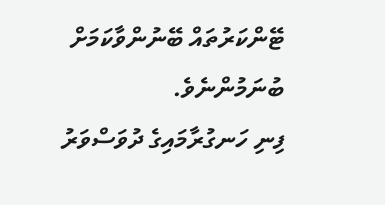ޓޭންކަރުތައް ބޭނުންވާކަމަށް ބުނަމުންނެވެ.
ފިނި ހަނގުރާމައިގެ ދުވަސްވަރު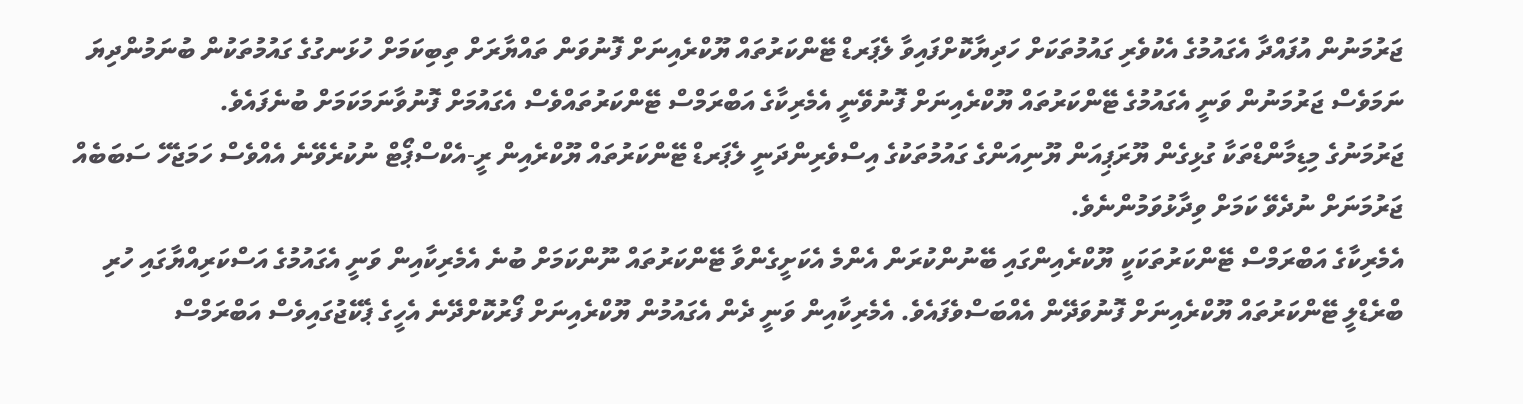ޖަރުމަނުން އުފައްދާ އެގައުމުގެ އެކުވެރި ގައުމުތަކަށް ހަދިޔާކޮށްފައިވާ ލެޕަރޑް ޓޭންކަރުތައް ޔޫކްރެއިނަށް ފޮނުވަން ތައްޔާރަށް ތިބިކަމަށް ހުޅަނގުގެ ގައުމުތަކުން ބުނަމުންދިޔަ ނަމަވެސް ޖަރުމަނުން ވަނީ އެގައުމުގެ ޓޭންކަރުތައް ޔޫކްރެއިނަށް ފޮނުވޭނީ އެމެރިކާގެ އަބްރަމްސް ޓޭންކަރުތައްވެސް އެގައުމަށް ފޮނުވާނަމަކަމަށް ބުނެފައެވެ.
ޖަރުމަނުގެ މިޑިމާންޑްތަކާ ގުޅިގެން ޔޫރަޕިއަން ޔޫނިއަންގެ ގައުމުތަކުގެ އިސްވެރިންދަނީ ލެޕަރޑް ޓޭންކަރުތައް ޔޫކްރެއިން ރީ-އެކްސްޕޯޓް ނުކުރެވޭނެ އެއްވެސް ހަމަޖެހޭ ސަބަބެއް ޖަރުމަނަށް ނުދެވޭ ކަމަށް ވިދާޅުވަމުންނެވެ.
އެމެރިކާގެ އަބްރަމްސް ޓޭންކަރުތަކަކީ ޔޫކްރެއިންގައި ބޭނުންކުރަން އެންމެ އެކަށީގެންވާ ޓޭންކަރުތައް ނޫންކަމަށް ބުނެ އެމެރިކާއިން ވަނީ އެގައުމުގެ އަސްކަރިއްޔާގައި ހުރި ބްރެޑްލީ ޓޭންކަރުތައް ޔޫކްރެއިނަށް ފޮނުވަދޭން އެއްބަސްވެފައެވެ. އެމެރިކާއިން ވަނީ ދެން އެގައުމުން ޔޫކްރެއިނަށް ފޯރުކޮށްދޭނެ އެހީގެ ޕެކޭޖުގައިވެސް އަބްރަމްސް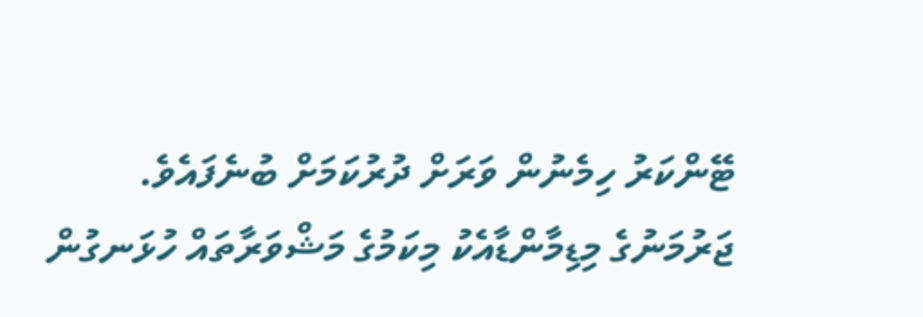ޓޭންކަރު ހިމެނުން ވަރަށް ދުރުކަމަށް ބުނެފައެވެ.
ޖަރުމަނުގެ މިޑިމާންޑާއެކު މިކަމުގެ މަޝްވަރާތައް ހުޅަނގުން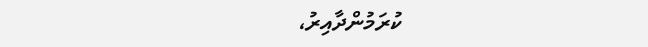ކުރަމުންދާއިރު،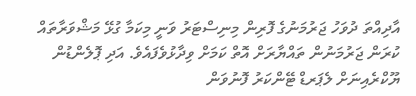އާދިއްތަ ދުވަހު ޖަރުމަނުގެ ފޮރިން މިނިސްޓަރު ވަނީ މިކަމާ ގުޅޭ މަޝްވަރާތައް ކުރަން ޖަރުމަނުން ތައްޔާރަށް އޮތް ކަމަށް ވިދާޅުވެފައެވެ. އަދި ޕޮލެންޑުން ޔޫކްރެއިނަށް ލެޕަރޑް ޓޭންކަރު ފޮނުވަން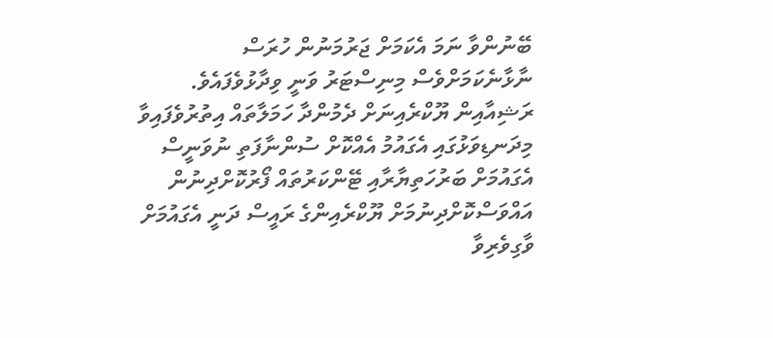ބޭނުންވާ ނަމަ އެކަމަށް ޖަރުމަނުން ހުރަސް ނާޅާނެކަމަށްވެސް މިނިސްޓަރު ވަނީ ވިދާޅުވެފައެވެ.
ރަޝިއާއިން ޔޫކްރެއިނަށް ދެމުންދާ ހަމަލާތައް އިތުރުވެފައިވާ މިދަނޑިވަޅުގައި އެގައުމު އެއްކޮށް ސުންނާފަތި ނުވަނީސް އެގައުމަށް ބަރުހަތިޔާރާއި ޓޭންކަރުތައް ފޯރުކޮށްދިނުން އައްވަސްކޮށްދިނުމަށް ޔޫކްރެއިންގެ ރައީސް ދަނީ އެގައުމަށް ވާގިވެރިވާ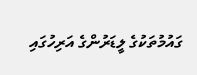ގައުމުތަކުގެ ލީޑަރުންގެ އަރިހުގައި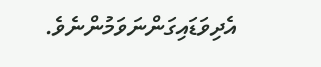އެދިވަޑައިގަންނަވަމުންނެވެ.